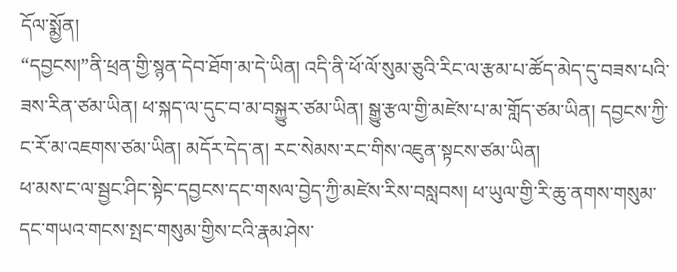དོལ་སྨྱོན།
“དབྱངས།”ནི་ཕྲན་གྱི་སྙན་དེབ་ཐོག་མ་དེ་ཡིན། འདི་ནི་ཕོ་ལོ་སུམ་ཅུའི་རིང་ལ་རྩམ་པ་ཚོད་མེད་དུ་བཟས་པའི་ཟས་རིན་ཙམ་ཡིན། ཕ་སྐད་ལ་དུང་བ་མ་བསྐྱུར་ཙམ་ཡིན། སྒྱུ་རྩལ་གྱི་མཛེས་པ་མ་གློད་ཙམ་ཡིན། དབྱངས་ཀྱི་ང་རོ་མ་འཇགས་ཙམ་ཡིན། མདོར་དེད་ན། རང་སེམས་རང་གིས་འཇུན་སྟངས་ཙམ་ཡིན།
ཕ་མས་ང་ལ་སྦྱང་ཤིང་སྟེང་དབྱངས་དང་གསལ་བྱེད་ཀྱི་མཛེས་རིས་བསླབས། ཕ་ཡུལ་གྱི་རི་ཆུ་ནགས་གསུམ་དང་གཡའ་གངས་སྤང་གསུམ་གྱིས་ངའི་རྣམ་ཤེས་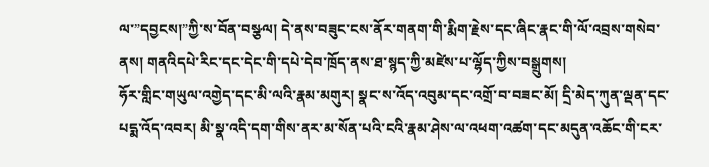ལ་”དབྱངས།”ཀྱི་ས་བོན་བསྩལ། དེ་ནས་བཟུང་ངས་ནོར་གནག་གི་རྨིག་རྗེས་དང་ཞིང་རྣང་གི་ལོ་འབྲས་གསེབ་ནས། གནའིདཔེ་རིང་དང་དེང་གི་དཔེ་དེབ་ཁྲོད་ནས་ཐ་སྙད་ཀྱི་མཛེས་པ་ལྷོད་ཀྱིས་བསྒྲུགས།
ཧོར་གླིང་གཡུལ་འགྱེད་དང་མི་ལའི་རྣམ་མགུར། སྣང་ས་འོད་འབུམ་དང་འགྲོ་བ་བཟང་མོ། དྲི་མེད་ཀུན་ལྡན་དང་པདྨ་འོད་འབར། མི་སྣ་འདི་དག་གིས་ནར་མ་སོན་པའི་ངའི་རྣམ་ཤེས་ལ་འཕག་འཚག་དང་མདུན་འཆོང་གི་ངར་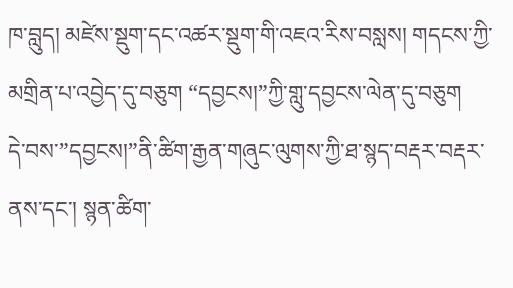ཁ་བླུད། མཛེས་སྡུག་དང་འཚར་སྡུག་གི་འཇའ་རིས་བསླས། གདངས་ཀྱི་མགྲིན་པ་འབྱེད་དུ་བཅུག “དབྱངས།”ཀྱི་གླུ་དབྱངས་ལེན་དུ་བཅུག
དེ་བས་”དབྱངས།”ནི་ཚིག་རྒྱན་གཞུང་ལུགས་ཀྱི་ཐ་སྙད་བརྡར་བརྡར་ནས་དང་། སྙན་ཚིག་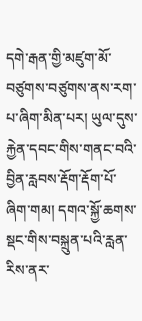དགེ་རྒན་གྱི་མཛུག་མོ་བཙུགས་བཙུགས་ནས་རག་པ་ཞིག་མིན་པར། ཡུལ་དུས་རྐྱེན་དབང་གིས་གནང་བའི་བྱིན་རླབས་རྡོག་རྡོག་པོ་ཞིག་གམ། དགའ་སྐྱོ་ཆགས་སྡང་གིས་བསྐྲུན་པའི་རླན་རིས་ནར་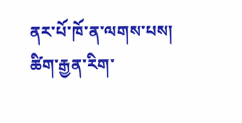ནར་པོ་ཁོ་ན་ལགས་པས། ཚིག་རྒྱན་རིག་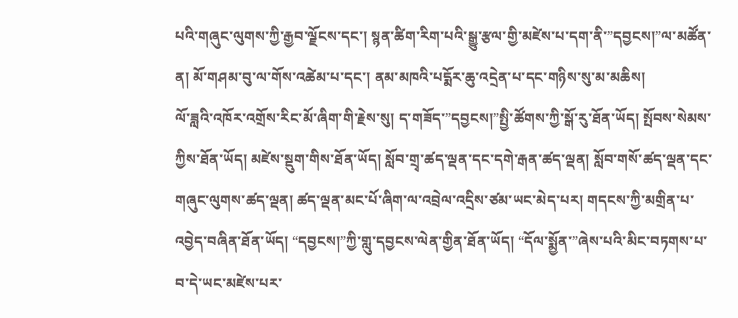པའི་གཞུང་ལུགས་ཀྱི་རྒྱབ་ལྗོངས་དང་། སྙན་ཚིག་རིག་པའི་སྒྱུ་རྩལ་གྱི་མཛེས་པ་དག་ནི་”དབྱངས།”ལ་མཚོན་ན། མོ་གཤམ་བུ་ལ་གོས་འཚེམ་པ་དང་། ནམ་མཁའི་པདྨོར་ཆུ་འདྲེན་པ་དང་གཉིས་སུ་མ་མཆིས།
ལོ་ཟླའི་འཁོར་འགྲོས་རིང་མོ་ཞིག་གི་རྗེས་སུ། ད་གཟོད་”དབྱངས།”སྤྱི་ཚོགས་ཀྱི་སྒོ་རུ་ཐོན་ཡོད། སྤོབས་སེམས་ཀྱིས་ཐོན་ཡོད། མཛེས་སྡུག་གིས་ཐོན་ཡོད། སློབ་གྲྭ་ཚད་ལྡན་དང་དགེ་རྒན་ཚད་ལྡན། སློབ་གསོ་ཚད་ལྡན་དང་གཞུང་ལུགས་ཚད་ལྡན། ཚད་ལྡན་མང་པོ་ཞིག་ལ་འབྲེལ་འདྲིས་ཙམ་ཡང་མེད་པར། གདངས་ཀྱི་མགྲིན་པ་འབྱེད་བཞིན་ཐོན་ཡོད། “དབྱངས།”ཀྱི་གླུ་དབྱངས་ལེན་གྱིན་ཐོན་ཡོད། “དོལ་སྨྱོན་”ཞེས་པའི་མིང་བཏགས་པ་བ་དེ་ཡང་མཛེས་པར་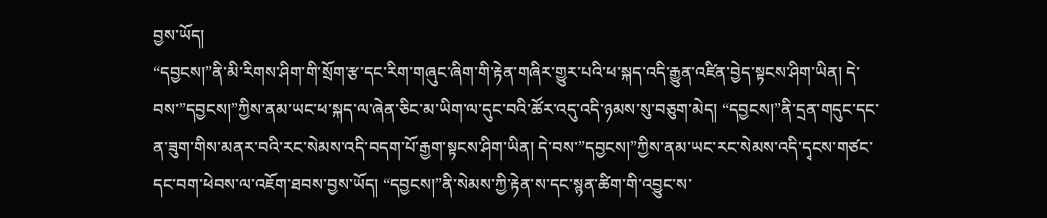བྱས་ཡོད།
“དབྱངས།”ནི་མི་རིགས་ཤིག་གི་སྲོག་རྩ་དང་རིག་གཞུང་ཞིག་གི་རྟེན་གཞིར་གྱུར་པའི་ཕ་སྐད་འདི་རྒྱུན་འཛིན་བྱེད་སྟངས་ཤིག་ཡིན། དེ་བས་”དབྱངས།”ཀྱིས་ནམ་ཡང་ཕ་སྐད་ལ་ཞེན་ཅིང་མ་ཡིག་ལ་དུང་བའི་ཚོར་འདུ་འདི་ཉམས་སུ་བཅུག་མེད། “དབྱངས།”ནི་དྲན་གདུང་དང་ན་ཟུག་གིས་མནར་བའི་རང་སེམས་འདི་བདག་པོ་རྒྱག་སྟངས་ཤིག་ཡིན། དེ་བས་”དབྱངས།”ཀྱིས་ནམ་ཡང་རང་སེམས་འདི་དྭངས་གཙང་དང་བག་ཕེབས་ལ་འཇོག་ཐབས་བྱས་ཡོད། “དབྱངས།”ནི་སེམས་ཀྱི་རྟེན་ས་དང་སྙན་ཚིག་གི་འབྱུང་ས་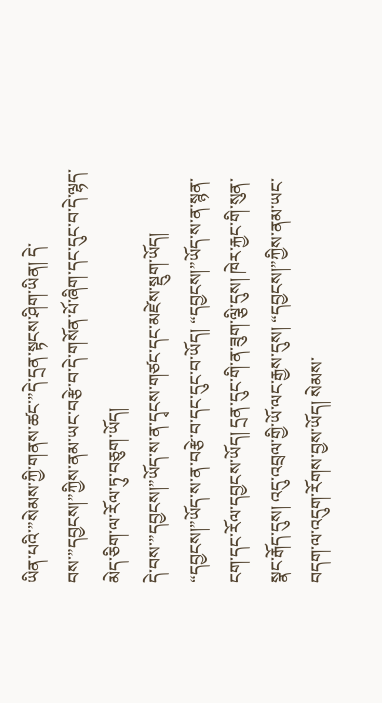ཡིན་པའི་”སེམས་ཀྱི་གནས་ཚང་”དེ་དྲན་སྟངས་ཤིག་ཡིན། དེ་བས་”དབྱངས།”ཀྱིས་ནམ་ཡང་བརྩེ་བ་དེ་གསོན་པོ་ཞིག་དང་དུང་བ་དེ་ལྷད་མེད་ཅིག་ལ་རོལ་ཏུ་བཅུག་ཡོད།
དེ་བས་”དབྱངས།”ཡོད་ས་ན་དྭངས་གཙང་དང་མཛེས་སྡུག་ཡོད། “དབྱངས།”ཡོད་ས་ན་བརྩེ་བ་དང་དུང་བ་ཡོད། “དབྱངས།”ཡོད་ས་ན་སྙན་ངག་དང་རོལ་དབྱངས་ཡོད། དྲན་དུང་གི་ན་ཟུག་ལྕི་དུས། ཁེར་རྐྱང་གི་སུན་སྣང་རྒོད་དུས། འདུ་འབྲལ་གྱི་ཡོ་ལང་རྒྱས་དུས། “དབྱངས།”ཀྱིས་ནམ་ཡང་བདག་ལ་འདུག་རོགས་བྱས་ཡོད། སེམས་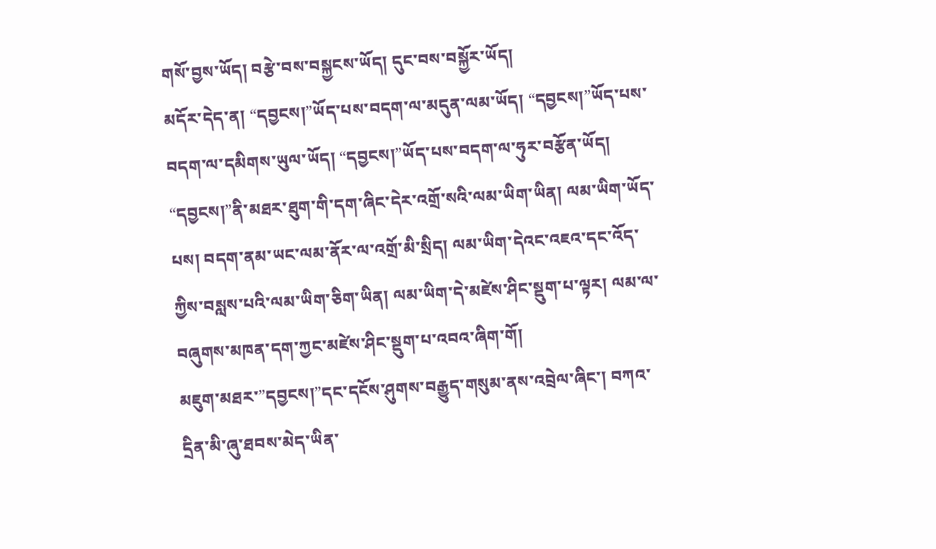གསོ་བྱས་ཡོད། བརྩེ་བས་བསྐྱངས་ཡོད། དུང་བས་བསྐྱོར་ཡོད།
མདོར་དེད་ན། “དབྱངས།”ཡོད་པས་བདག་ལ་མདུན་ལམ་ཡོད། “དབྱངས།”ཡོད་པས་བདག་ལ་དམིགས་ཡུལ་ཡོད། “དབྱངས།”ཡོད་པས་བདག་ལ་ཧུར་བརྩོན་ཡོད། “དབྱངས།”ནི་མཐར་ཐུག་གི་དག་ཞིང་དེར་འགྲོ་སའི་ལམ་ཡིག་ཡིན། ལམ་ཡིག་ཡོད་པས། བདག་ནམ་ཡང་ལམ་ནོར་ལ་འགྲོ་མི་སྲིད། ལམ་ཡིག་དེའང་འཇའ་དང་འོད་ཀྱིས་བསླས་པའི་ལམ་ཡིག་ཅིག་ཡིན། ལམ་ཡིག་དེ་མཛེས་ཤིང་སྡུག་པ་ལྟར། ལམ་ལ་བཞུགས་མཁན་དག་ཀྱང་མཛེས་ཤིང་སྡུག་པ་འབའ་ཞིག་གོ།
མཇུག་མཐར་”དབྱངས།”དང་དངོས་ཤུགས་བརྒྱུད་གསུམ་ནས་འབྲེལ་ཞིང་། བཀའ་དྲིན་མི་ཞུ་ཐབས་མེད་ཡིན་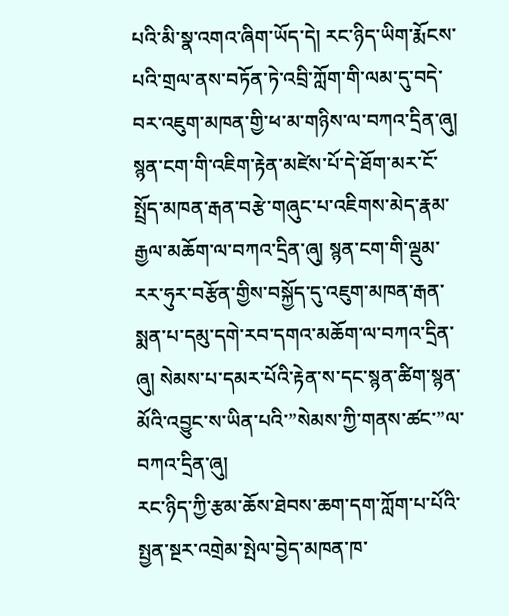པའི་མི་སྣ་འགའ་ཞིག་ཡོད་དེ། རང་ཉིད་ཡིག་རྨོངས་པའི་གྲལ་ནས་བཏོན་ཏེ་འབྲི་ཀློག་གི་ལམ་དུ་བདེ་བར་འཇུག་མཁན་གྱི་ཕ་མ་གཉིས་ལ་བཀའ་དྲིན་ཞུ། སྙན་ངག་གི་འཇིག་རྟེན་མཛེས་པོ་དེ་ཐོག་མར་ངོ་སྤྲོད་མཁན་རྒན་བརྩེ་གཞུང་པ་འཇིགས་མེད་རྣམ་རྒྱལ་མཆོག་ལ་བཀའ་དྲིན་ཞུ། སྙན་ངག་གི་ལྡུམ་རར་ཧུར་བརྩོན་གྱིས་བསྐྱོད་དུ་འཇུག་མཁན་རྒན་སྨན་པ་དམུ་དགེ་རབ་དགའ་མཆོག་ལ་བཀའ་དྲིན་ཞུ། སེམས་པ་དམར་པོའི་རྟེན་ས་དང་སྙན་ཚིག་སྙན་མོའི་འབྱུང་ས་ཡིན་པའི་”སེམས་ཀྱི་གནས་ཚང་”ལ་བཀའ་དྲིན་ཞུ།
རང་ཉིད་ཀྱི་རྩམ་ཆོས་ཐེབས་ཆག་དག་ཀློག་པ་པོའི་སྤྱན་སྔར་འགྲེམ་སྤེལ་བྱེད་མཁན་ཁ་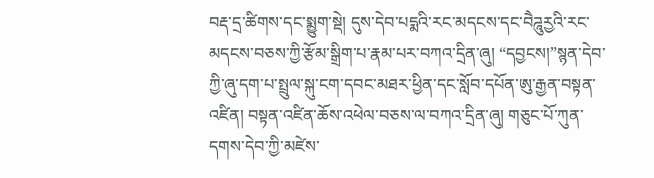བརྡ་དྲ་ཚིགས་དང་སྨྱུག་སྡེ། དུས་དེབ་པདྨའི་རང་མདངས་དང་བཻཌཱུརྱའི་རང་མདངས་བཅས་ཀྱི་རྩོམ་སྒྲིག་པ་རྣམ་པར་བཀའ་དྲིན་ཞུ། “དབྱངས།”སྙན་དེབ་ཀྱི་ཞུ་དག་པ་སྤྲུལ་སྐུ་ངག་དབང་མཐར་ཕྱིན་དང་སློབ་དཔོན་ཨུ་རྒྱན་བསྟན་འཛིན། བསྟན་འཛིན་ཆོས་འཕེལ་བཅས་ལ་བཀའ་དྲིན་ཞུ། གཅུང་པོ་ཀུན་དགས་དེབ་ཀྱི་མཛེས་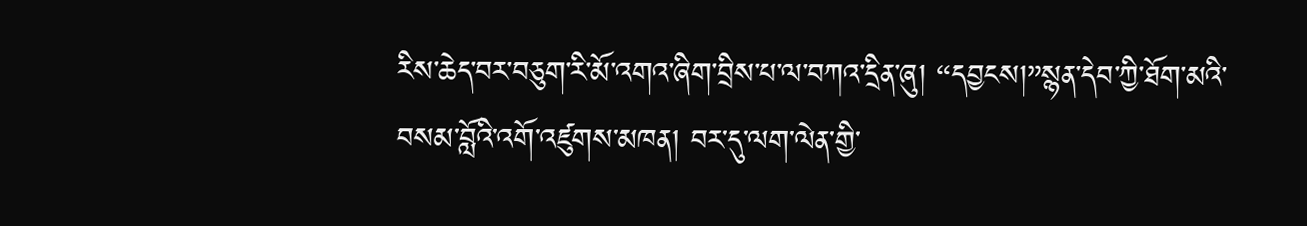རིས་ཆེད་བར་བཅུག་རི་མོ་འགའ་ཞིག་བྲིས་པ་ལ་བཀའ་དྲིན་ཞུ། “དབྱངས།”སྙན་དེབ་ཀྱི་ཐོག་མའི་བསམ་བློའི་འགོ་འཛུགས་མཁན། བར་དུ་ལག་ལེན་གྱི་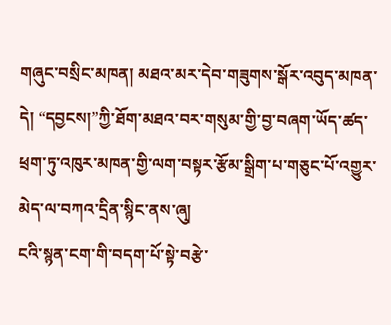གཞུང་བསྲིང་མཁན། མཐའ་མར་དེབ་གཟུགས་སྒོར་འབུད་མཁན་དེ། “དབྱངས།”ཀྱི་ཐོག་མཐའ་བར་གསུམ་གྱི་བྱ་བཞག་ཡོད་ཚད་ཕྲག་ཏུ་འཁུར་མཁན་གྱི་ལག་བསྟར་རྩོམ་སྒྲིག་པ་གཅུང་པོ་འགྱུར་མེད་ལ་བཀའ་དྲིན་སྙིང་ནས་ཞུ།
ངའི་སྙན་ངག་གི་བདག་པོ་སྟེ་བརྩེ་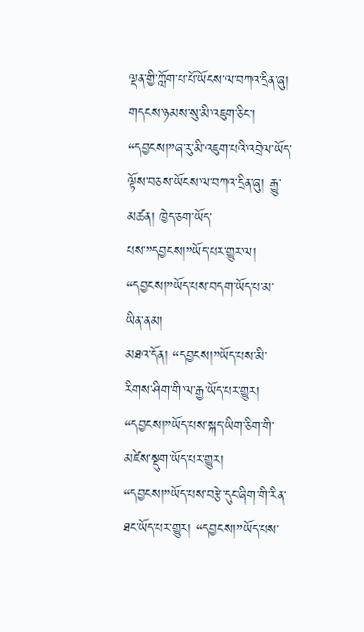ལྡན་གྱི་ཀློག་པ་པོ་ཡོངས་ལ་བཀའ་དྲིན་ཞུ། གདངས་ཉམས་སུ་མི་འཇུག་ཅིང་། “དབྱངས།”ཞ་རུ་མི་འཇུག་པའི་འབྲེལ་ཡོད་ལྟོས་བཅས་ཡོངས་ལ་བཀའ་དྲིན་ཞུ། རྒྱུ་མཚན། ཁྱེད་ཅག་ཡོད་པས་”དབྱངས།”ཡོད་པར་གྱུར་ལ། “དབྱངས།”ཡོད་པས་བདག་ཡོད་པ་མ་ཡིན་ནམ།
མཐའ་དོན། “དབྱངས།”ཡོད་པས་མི་རིགས་ཤིག་གི་ལ་རྒྱ་ཡོད་པར་གྱུར། “དབྱངས།”ཡོད་པས་སྐད་ཡིག་ཅིག་གི་མཛེས་སྡུག་ཡོད་པར་གྱུར། “དབྱངས།”ཡོད་པས་བརྩེ་དུང་ཞིག་གི་རིན་ཐང་ཡོད་པར་གྱུར། “དབྱངས།”ཡོད་པས་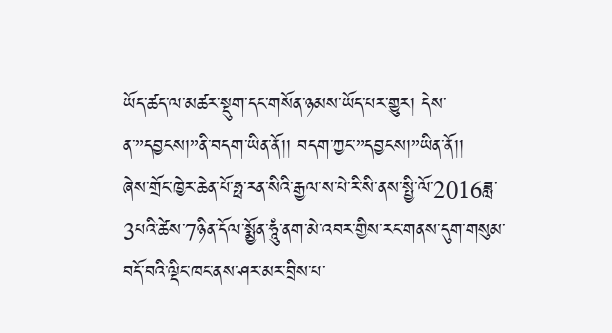ཡོད་ཚད་ལ་མཚར་སྡུག་དང་གསོན་ཉམས་ཡོད་པར་གྱུར། དེས་ན་”དབྱངས།”ནི་བདག་ཡིན་ནོ།། བདག་ཀྱང་”དབྱངས།”ཡིན་ནོ།།
ཞེས་གྲོང་ཁྱེར་ཆེན་པོ་ཧྥ་རན་སིའི་རྒྱལ་ས་པེ་རི་སི་ནས་སྤྱི་ལོ་2016ཟླ་3པའི་ཚེས་7ཉིན་དོལ་སྨྱོན་ཧཱུཾ་ནག་མེ་འབར་གྱིས་རང་གནས་དུག་གསུམ་བདོ་བའི་ལྡིང་ཁང་ནས་ཤར་མར་བྲིས་པ་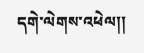དགེ་ལེགས་འཕེལ།།